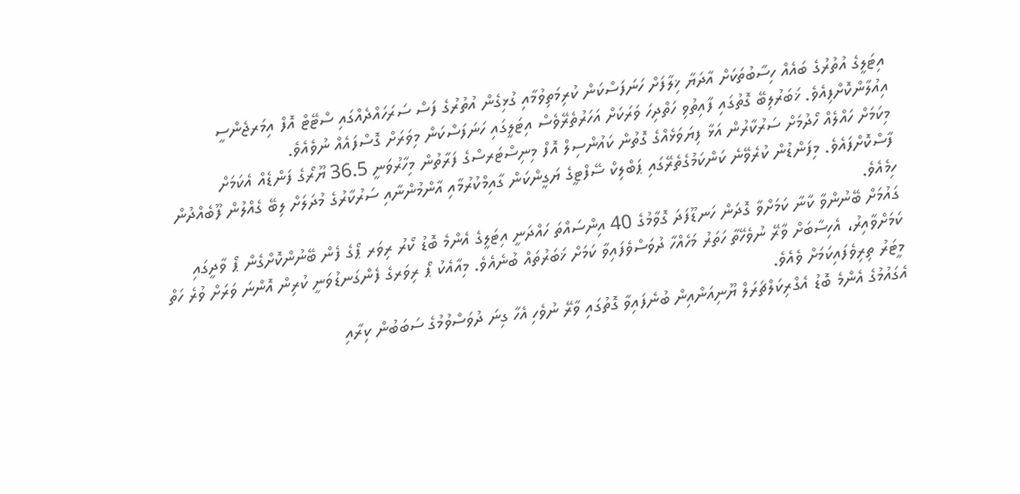އިޓަލީގެ އުތުރުގެ ބައެއް ހިސާބުތަކަށް އާދަޔާ ޚިލާފަށް ހަނަފަސްކަން ކުރިމަތިވުމާއި ގުޅިގެން އުތުރުގެ ފަސް ސަރަހައްދެއްގައި ސްޓޭޓް އޮފް އިމަރޖެންސީ އިއުލާންކޮށްފިއެވެ. ޚަބަރުލިބޭ ގޮތުގައި ފާއިތުވި ހަތްދިހަ ވަރަކަށް އަހަރުތެރޭވެސް އިޓަލީގައި ހަނަފަސްކަން މިވަރަށް ގޮސްފައެއް ނުވެއެވެ.
މިކަމަށް ހައްލެއް ހޯދުމަށް ސަރުކާރުން އަޅާ ފިޔަވަޅެއްގެ ގޮތުން ކައުންސިލް އޮފް މިނިސްޓަރސްގެ ފަރާތުން މިހާރުވަނީ 36.5 ޔޫރޯގެ ފަންޑެއް އެކަމަށް ފާސްކޮށްފައެވެ. މިފަންޑުން ކުރެވޭނެ ކަންކަމުގެތެރޭގައި ޕަބްލިކް ސޭފްޓީގެ ޔަގީންކަން ގާއިމްކުރުމާއި އާންމުންނާއި ސަރުކާރުގެ މުދަލަށް ލިބޭ ގެއްލުން ފޫބެއްދުން ހިމެއެވެ.
ގައުމަށް ބޭނުންވާ ކާނާ ކަމަށްވާ ގޮދަން ހަނޑޫފަދަ ގޮވާމުގެ 40 އިންސައްތަ ހައްދަނީ އިޓަލީގެ އެންމެ ބޮޑު ކޯރު ރިވަރ ޕޯގެ ފެން ބޭނުންކޮށްގެން ޕޯ ވާދީގައި ކަމަށްވާއިރު، އެހިސާބަށް ވާރޭ ނުވެހޭތާ ހަތަރު މަހެއްހާ ދުވަސްވެފައިވާ ކަމަށް ޚަބަރުތައް ބުނެއެވެ. މިއާއެކު ޕޯ ރިވަރގެ ފެންގަނޑުވަނީ ކުރިން އޮންނަ ވަރަށް ވުރެ ހަތް މީޓަރު ތިރިވެފައިކަމަށް ވެއެވެ.
އެގައުމުގެ އެންމެ ބޮޑު އެގްރިކަލްޗަރަލް ޔޫނިއަންއިން ބުނެފައިވާ ގޮތުގައި ވާރޭ ނުވެހި އެހާ ގިނަ ދުވަސްވުމުގެ ސަބަބުން ކިރާއި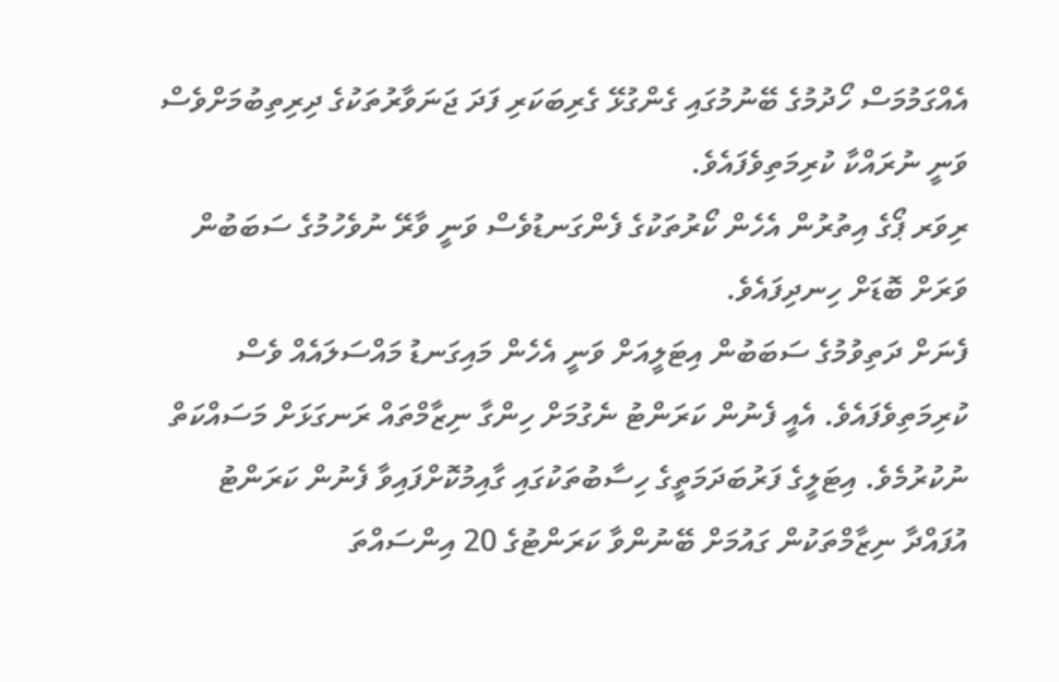އެއްގަމުމަސް ހޯދުމުގެ ބޭނުމުގައި ގެންގުޅޭ ގެރިބަކަރި ފަދަ ޖަނަވާރުތަކުގެ ދިރިތިބުމަށްވެސް ވަނީ ނުރައްކާ ކުރިމަތިވެފައެވެ.
ރިވަރ ޕޯގެ އިތުރުން އެހެން ކޯރުތަކުގެ ފެންގަނޑުވެސް ވަނީ ވާރޭ ނުވެހުމުގެ ސަބަބުން ވަރަށް ބޮޑަށް ހިނދިފައެވެ.
ފެނަށް ދަތިވުމުގެ ސަބަބުން އިޓަލީއަށް ވަނީ އެހެން މައިގަނޑު މައްސަލައެއް ވެސް ކުރިމަތިވެފައެވެ. އެއީ ފެނުން ކަރަންޓު ނެގުމަށް ހިންގާ ނިޒާމްތައް ރަނގަޅަށް މަސައްކަތް ނުކުރުމެވެ. އިޓަލީގެ ފަރުބަދަމަތީގެ ހިސާބުތަކުގައި ގާއިމުކޮށްފައިވާ ފެނުން ކަރަންޓު އުފައްދާ ނިޒާމްތަކުން ގައުމަށް ބޭނުންވާ ކަރަންޓުގެ 20 އިންސައްތަ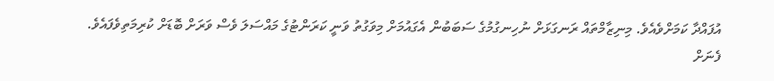އުފައްދާ ކަމަށްވެއެވެ. މިނިޒާމްތައް ރަނގަޅަށް ނުހިނގުމުގެ ސަބަބުން އެގައުމަށް މިވަގުތު ވަނީ ކަރަންޓުގެ މައްސަލަ ވެސް ވަރަށް ބޮޑަށް ކުރިމަތިވެފައެވެ.
ފެނަށް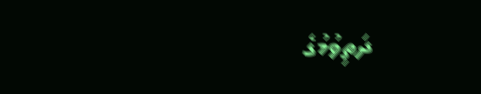ދަތިވުމުގެ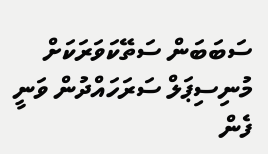ސަބަބަން ސަތޭކަވަރަކަށް މުނިސިޕަލް ސަރަހައްދުން ވަނީ ފެން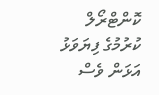ކޮންޓްރޯލް ކުރުމުގެ ފިޔަވަޅު އަޅަން ވެސް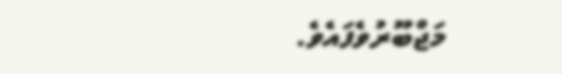މަޖްބޫރުވެފައެވެ.